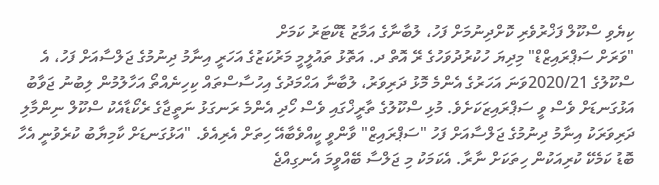ކިޔެވި ސްކޫލް ފަޚްރުވެރި ކޮށްދިނުމަށް ފަހު، ލުބާނާގެ އަމާޒު ޑޮކްޓަރު ކަމަށް
"ވަރަށް ސަޕްރައިޒްޑް" މިދިޔަ ހުކުރުދުވަހުގެ ރޭ އޮތް ދ. އަތޮޅު ތައުލީމީ މަރުކަޒުގެ އަހަރީ އިނާމު ދިނުމުގެ ޖަލްސާއަށް ފަހު، އެ ސްކޫލުގެ 2020/21ވަނަ އަހަރުގެ އެންމެ މޮޅު ދަރިވަރު، ލުބާނާ އަޙްމަދުގެ އިހުސާސްތައް ކިހިނެއްތޯ އަހާލުމުން ލިބުނު ޖަވާބު އަޅުގަނޑަށް ވެސް ވީ ސަޕްރައިޒަކަށެވެ. މުޅި ސްކޫލުގެ ތާރީޚްގައި ވެސް ހޯދި އެންމެ ރަނގަޅު ނަތީޖާގެ ރެކޯޑާއެކު ސްކޫލް ނިންމާލި ދަރިވަރަކު އިނާމު ދިނުމުގެ ޖަލްސާއަށް ފަހު "ސަޕްރައިޒް" ވާންވީ ކީއްވެބާއޭ ހިތަށް އެރިއެވެ. "އަޅުގަނޑަށް ކާމިޔާބު ކުރެވުނީ އެހާ ބޮޑު ކަމެކޭ ކުރިއަކުން ހިތަކަށް ނާރާ. އެކަމަކު މި ޖަލްސާ ބޭއްވީމަ އެނގިއްޖެ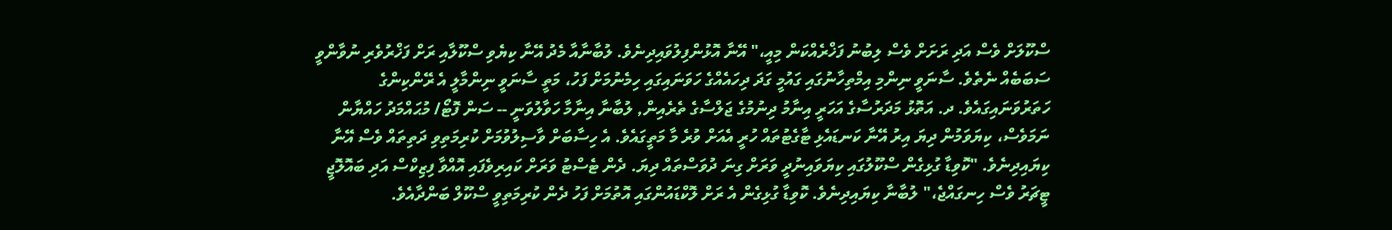ސްކޫލަށް ވެސް އަދި ރަށަށް ވެސް ލިބުނު ފަޚްރެއްކަން މިއީ،" އޭނާ އޮޅުންފިލުވައިދިނެވެ. ލުބާނާއާ މެދު އޭނާ ކިޔެވި ސްކޫލާއި ރަށް ފަޚްރުވެރި ނުވާންވީ ސަބަބެއް ނެތެވެ. ސާނަވީ ނިންމި އިމްތިހާނުގައި ގައުމީ ގަދަ ދިހައެއްގެ ހަވަނައިގައި ހިމެނުމަށް ފަހު، މަތީ ސާނަވީ ނިންމާލީ އެ ރޭންކިންގެ ހަތަރުވަނައިގައެވެ. ދ. އަތޮޅު މަދަރުސާގެ އަހަރީ އިނާމު ދިނުމުގެ ޖަލްސާގެ ތެރެއިން, ލުބާނާ އިނާމާ ހަވާލުވަނީ -- ސަން ފޮޓޯ/ މުޙައްމަދު ހައްޔާން ނަމަވެސް، ކިޔަވަމުން ދިޔަ އިރު އޭނާ ކަނޑައެޅި ޓާގެޓުތައް ހުރީ އެއަށް ވުރެ މާ މަތީގައެވެ. އެ ހިސާބަށް ވާސިލުވުމަށް ކުރިމަތިވި ދަތިތައް ވެސް އޭނާ ކިޔައިދިނެވެ. "ކޮވިޑާ ގުޅިގެން ސްކޫލުގައި ކިޔަވައިނުދީ ވަރަށް ގިނަ ދުވަސްތައް ދިޔަ. ދެން ޓެސްޓު ވަރަށް ކައިރިވެފައި އޮއްވާ ފިޒިކްސް އަދި ބައޮލޮޖީ ޓީޗަރު ވެސް ހިނގައްޖެ،" ލުބާނާ ކިޔައިދިނެވެ. ކޮވިޑާ ގުޅިގެން އެ ރަށް ލޮކްޑައުންގައި އޮތުމަށް ފަހު ދެން ކުރިމަތިވީ ސްކޫލް ބަންދާއެވެ.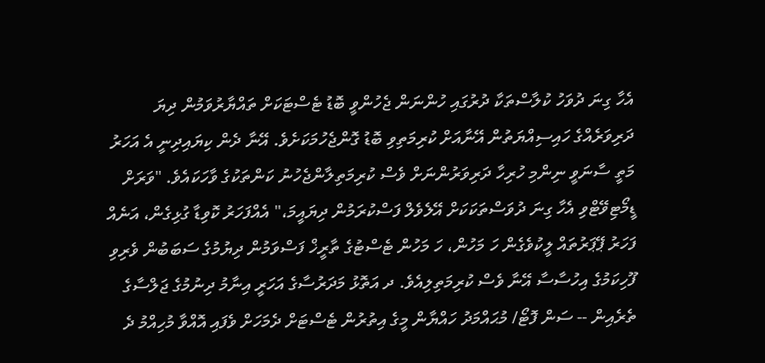އެހާ ގިނަ ދުވަހު ކުލާސްތަކާ ދުރުގައި ހުންނަން ޖެހުންވީ ބޮޑު ޓެސްޓަކަށް ތައްޔާރުވަމުން ދިޔަ ދަރިވަރެއްގެ ހައިސިއްޔަތުން އޭނާއަށް ކުރިމަތިވި ބޮޑު ގޮންޖެހުމަކަށެވެ. އޭނާ ދެން ކިޔައިދިނީ އެ އަހަރު މަތީ ސާނަވީ ނިންމި ހުރިހާ ދަރިވަރުންނަށް ވެސް ކުރިމަތިލާންޖެހުނު ކަންތަކުގެ ވާހަކައެވެ. "ވަރަށް ޑީމޯޓިވޭޓްވި އެހާ ގިނަ ދުވަސްތަކަކަށް އޭލެވެލް ފަސްކުރަމުން ދިޔައީމަ،" އެއްފަހަރު ކޮވިޑާ ގުޅިގެން، އަނެއް ފަހަރު ޕޭޕަރުތައް ލީކުވެގެން ހަ މަހުން، ހަ މަހުން ޓެސްޓުގެ ތާރީޚް ފަސްވަމުން ދިޔުމުގެ ސަބަބުން ވެރިވި ފޫހިކަމުގެ އިހުސާސާ އޭނާ ވެސް ކުރިމަތިލިއެވެ. ދ އަތޮޅު މަދަރުސާގެ އަހަރީ އިނާމު ދިނުމުގެ ޖަލްސާގެ ތެރެއިން -- ސަން ފޮޓޯ/ މުޙައްމަދު ހައްޔާން މީގެ އިތުރުން ޓެސްޓަށް ދެމަހަށް ވެފައި އޮއްވާ މުހިއްމު ދެ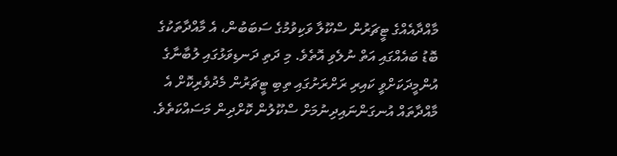މާއްދާއެއްގެ ޓީޗަރުން ސްކޫލާ ވަކިވުމުގެ ސަބަބުން، އެ މާއްދާތަކުގެ ބޮޑު ބައެއްގައި އަތް ނުލެވި އޮތެވެ. މި ދަތި ދަނޑިވަޅުގައި ލުބާނާގެ އުންމީދަކަށްވީ ކައިރި ރަށްރަށުގައި ތިބި ޓީޗަރުން މެދުވެރިކޮށް އެ މާއްދާތައް އުނގަންނައިދިނުމަށް ސްކޫލުން ކޮށްދިން މަސައްކަތެވެ.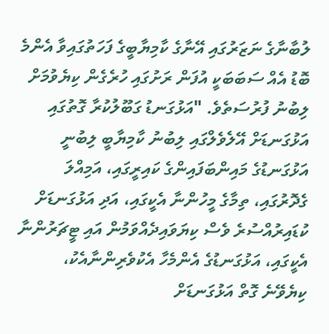ލުބާނާގެ ނަޒަރުގައި އޭނާގެ ކާމިޔާބީގެ ފަހަތުގައިވާ އެންމެ ބޮޑު އެއް ސަބަބަކީ އުފަން ރަށުގައި ހުރެގެން ކިޔެވުމަށް ލިބުނު ފުރުސަތެވެ. "އަޅުގަނޑު ގަބޫލުކުރާ ގޮތުގައި އަޅުގަނޑަށް އޭލެވެލްގައި ލިބުނު ކާމިޔާބީ ލިބުނީ އަޅުގަނޑުގެ މައިންބަފައިންގެ ކައިރީގައި، އަމިއްލަ ގެދޮރުގައި، ތިމާގެ މީހުންނާ އެކީގައި، އަދި އަޅުގަނޑަށް ކުޑައިރުއްސުރެ ވެސް ކިޔަވައިދެއްވަމުން އައި ޓީޗަރުންނާ އެކީގައި، އަޅުގަނޑުގެ އެންމެހާ އެކުވެރިންނާއެކު، ކިޔެވޭނެ ގޮތް އަޅުގަނޑަށް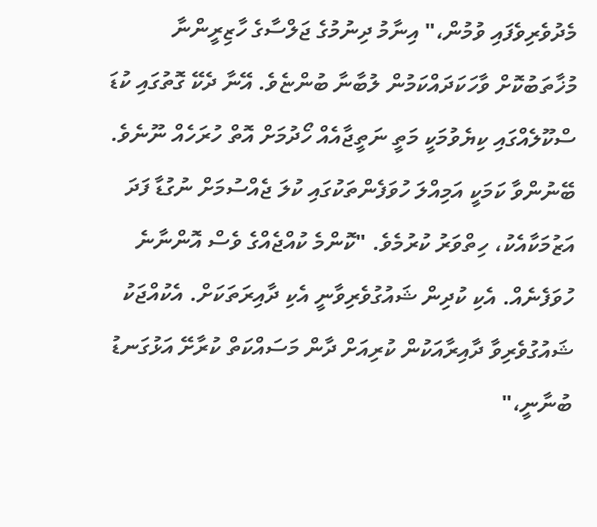މެދުވެރިވެފައި ވުމުން،" އިނާމު ދިނުމުގެ ޖަލްސާގެ ހާޒިރީންނާ މުޚާތަބުކޮށް ވާހަކަދައްކަމުން ލުބާނާ ބުންޏެވެ. އޭނާ ދެކޭ ގޮތުގައި ކުޑަ ސްކޫލެއްގައި ކިޔެވުމަކީ މަތީ ނަތީޖާއެއް ހޯދުމަށް އޮތް ހުރަހެއް ނޫނެވެ. ބޭނުންވާ ކަމަކީ އަމިއްލަ ހުވަފެންތަކުގައި ކުލަ ޖެއްސުމަށް ނުގުޑާ ފަދަ އަޒުމަކާއެކު، ހިތްވަރު ކުރުމެވެ. "ކޮންމެ ކުއްޖެއްގެ ވެސް އޮންނާނެ ހުވަފެނެއް. އެކި ކުދިން ޝައުގުވެރިވާނީ އެކި ދާއިރަތަކަށް. އެކުއްޖަކު ޝައުގުވެރިވާ ދާއިރާއަކުން ކުރިއަށް ދާން މަސައްކަތް ކުރާށޭ އަޅުގަނޑު ބުނާނީ،"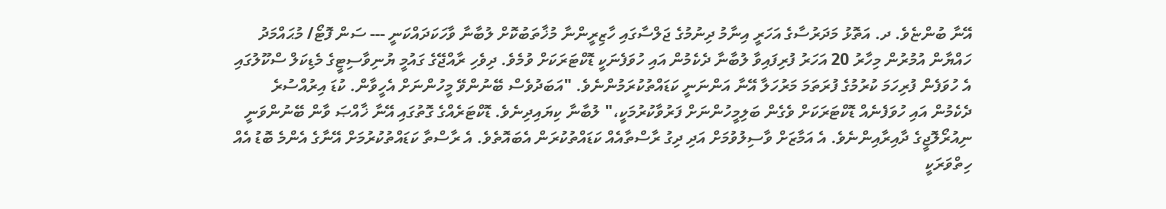އޭނާ ބުންޏެވެ. ދ. އަތޮޅު މަދަރުސާގެ އަހަރީ އިނާމު ދިނުމުގެ ޖަލްސާގައި ހާޒިރީންނާ މުޚާތަބުކޮށް ލުބާނާ ވާހަކަދައްކަނީ --- ސަން ފޮޓޯ/ މުޙައްމަދު ހައްޔާން އުމުރުން މިހާރު 20 އަހަރު ފުރިފައިވާ ލުބާނާ ދެކެމުން އައި ހުވަފެނަކީ ޑޮކްޓަރަކަށް ވުމެވެ. ދިވެހި ރާއްޖޭގެ ގައުމީ ޔުނިވާސިޓީގެ މެޑިކަލް ސްކޫލުގައި އެ ހުވަފެން ފުރިހަމަ ކުރުމުގެ ފުރަތަމަ މަރުހަލާ އޭނާ އަންނަނީ ކަޑައްތުކުރަމުންނެވެ. "އަބަދުވެސް ބޭނުންވޭ މީހުންނަށް އެހީވާން. ކުޑަ އިރުއްސުރެ ދެކެމުން އައި ހުވަފެނެއް ޑޮކްޓަރަކަށް ވެގެން ބަލިމީހުންނަށް ފަރުވާކުރުމަކީ،" ލުބާނާ ކިޔައިދިނެވެ. ޑޮކްޓަރެއްގެ ގޮތުގައި އޭނާ ޚާއްޞަ ވާން ބޭނުންވަނީ ނިއުރޯލޮޖީގެ ދާއިރާއިންނެވެ. އެ އަމާޒަށް ވާސިލުވުމަށް އަދި ދިގު ރާސްތާއެއް ކަޑައްތުކުރަން އެބައޮތެވެ. އެ ރާސްތާ ކަޑައްތުކުރުމަށް އޭނާގެ އެންމެ ބޮޑު އެއް ހިތްވަރަކީ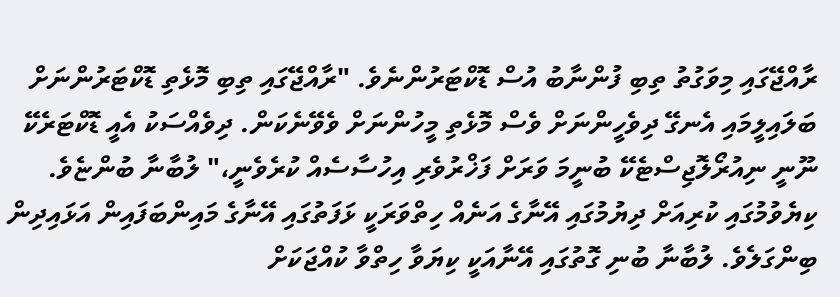ރާއްޖޭގައި މިވަގުތު ތިބި ފުންނާބު އުސް ޑޮކްޓަރުންނެވެ. "ރާއްޖޭގައި ތިބި މޮޅެތި ޑޮކްޓަރުންނަށް ބަލައިލީމައި އެނގޭ ދިވެހީންނަށް ވެސް މޮޅެތި މީހުންނަށް ވެވޭނެކަން. ދިވެއްސަކު އެއީ ޑޮކްޓަރެކޭ ނޫނީ ނިއުރޯލޮޖިސްޓެކޭ ބުނީމަ ވަރަށް ފަޚްރުވެރި އިހުސާސެއް ކުރެވެނީ،" ލުބާނާ ބުންޏެވެ. ކިޔެވުމުގައި ކުރިއަށް ދިޔުމުގައި އޭނާގެ އަނެއް ހިތްވަރަކީ ޅަފަތުގައި އޭނާގެ މައިންބަފައިން އަޅައިދިން ބިންގަލެވެ. ލުބާނާ ބުނި ގޮތުގައި އޭނާއަކީ ކިޔަވާ ހިތްވާ ކުއްޖަކަށް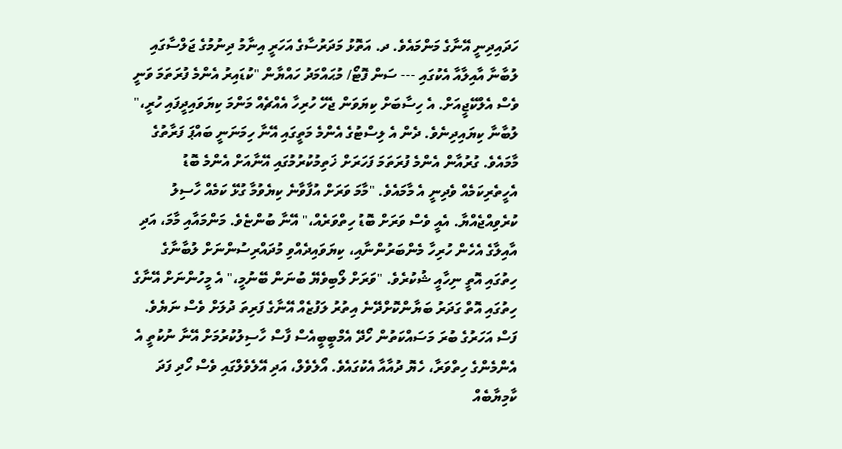ހަދައިދިނީ އޭނާގެ މަންމައެވެ. ދ. އަތޮޅު މަދަރުސާގެ އަހަރީ އިނާމު ދިނުމުގެ ޖަލްސާގައި ލުބާނާ އާއިލާއާ އެކުގައި --- ސަން ފޮޓޯ/ މުޙައްމަދު ހައްޔާން "ކުޑައިރު އެންމެ ފުރަތަމަ ވަނީ ވެސް އެލްކޭޖީއަށް. އެ ހިސާބަށް ކިޔަވަން ޖެހޭ ހުރިހާ އެއްޗެއް މަންމަ ކިޔަވައިދީފައި ހުރީ،" ލުބާނާ ކިޔައިދިނެވެ. ދެން އެ ލިސްޓުގެ އެންމެ މަތީގައި އޭނާ ހިމަނަނީ ބައްޕަ ފަރާތުގެ މާމައެވެ. ގުރުއާން އެންމެ ފުރަތަމަ ފަހަރަށް ޚަތިމުކުރުމުގައި އޭނާއަށް އެންމެ ބޮޑު އެހީތެރިކަމެއް ވެދިނީ އެ މާމައެވެ. "މާމަ ވަރަށް އުފާވާނެ ކިޔެވުމާ ގުޅޭ ކަމެއް ހާސިލު ކުރެވިއްޖެއްޔާ. އެއީ ވެސް ވަރަށް ބޮޑު ހިތްވަރެއް،" އޭނާ ބުންޏެވެ. މަންމައާއި މާމަ، އަދި އާއިލާގެ އެހެން ހުރިހާ މެންބަރުންނާއި، ކިޔަވައިދެއްވި މުދައްރިސުންނަށް ލުބާނާގެ ހިތުގައި އޮތީ ނިހާއީ ޝުކުރެވެ. "ވަރަށް ލޯބިވެޔޭ ބުނަން ބޭނުމީ،" އެ މީހުންނަށް އޭނާގެ ހިތުގައި އޮތް ގަދަރު ބަޔާންކޮށްދޭނެ އިތުރު ލަފުޒެއް އޭނާގެ ފަރިތަ ދުލަށް ވެސް ނަޔެވެ. ފަސް އަހަރުގެ ބުރަ މަސައްކަތުން ހޯދޭ އެމްބީބީއެސް ފާސް ހާސިލުކުރުމަށް އޭނާ ނުކުތީ އެ އެންމެންގެ ހިތްވަރާ، ހެޔޮ ދުއާއާ އެކުގައެވެ. އޯލެވެލް، އަދި އޭލެވެލްގައި ވެސް ހޯދި ފަދަ ކާމިޔާބެއް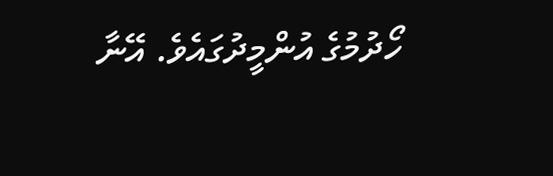ހޯދުމުގެ އުންމީދުގައެވެ. އޭނާ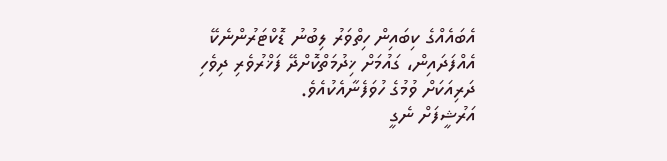އެބައެއްގެ ކިބައިން ހިތްވަރު ލިބުނު ޑޮކްޓަރުންނެކޭ އެއްފަދައިން، ގައުމަށް ޚިދުމަތްކޮށްދޭ ފަޚްރުވެރި ދިވެހި ދަރިއަކަށް ވުމުގެ ހުވަފެނާއެކުއެވެ.
އަރުޝީފަށް ނެގީ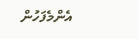އެންމެފަހުން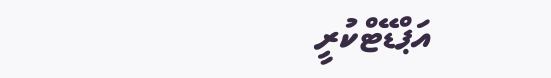އަޕްޑޭޓްކުރީ